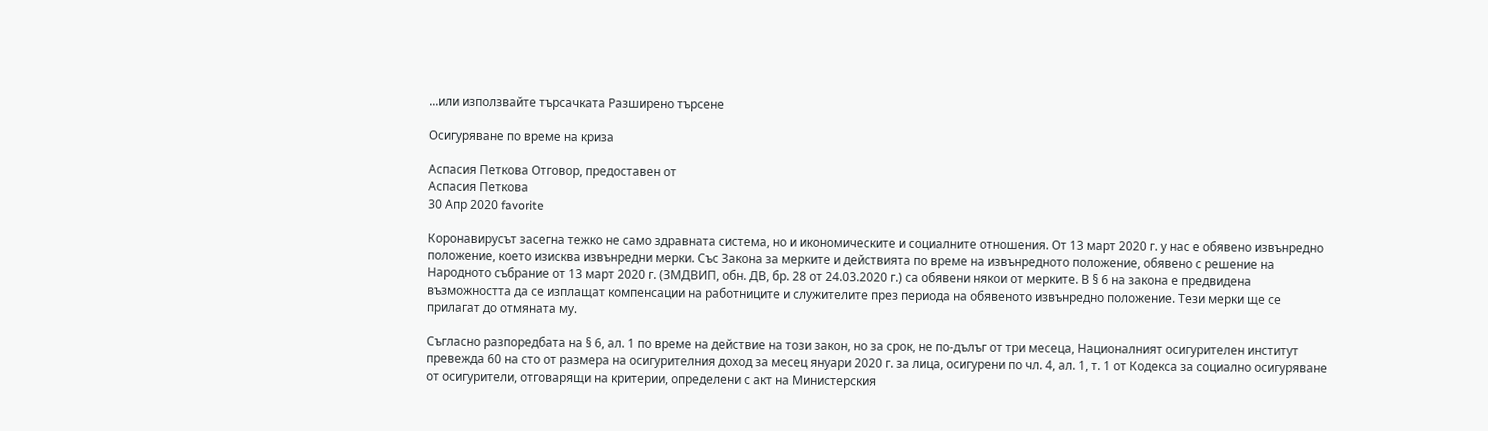...или използвайте търсачката Разширено търсене

Осигуряване по време на криза

Аспасия Петкова Отговор, предоставен от
Аспасия Петкова
30 Апр 2020 favorite

Коронавирусът засегна тежко не само здравната система, но и икономическите и социалните отношения. От 13 март 2020 г. у нас е обявено извънредно положение, което изисква извънредни мерки. Със Закона за мерките и действията по време на извънредното положение, обявено с решение на Народното събрание от 13 март 2020 г. (ЗМДВИП, обн. ДВ, бр. 28 от 24.03.2020 г.) са обявени някои от мерките. В § 6 на закона е предвидена възможността да се изплащат компенсации на работниците и служителите през периода на обявеното извънредно положение. Тези мерки ще се прилагат до отмяната му.

Съгласно разпоредбата на § 6, ал. 1 по време на действие на този закон, но за срок, не по-дълъг от три месеца, Националният осигурителен институт превежда 60 на сто от размера на осигурителния доход за месец януари 2020 г. за лица, осигурени по чл. 4, ал. 1, т. 1 от Кодекса за социално осигуряване от осигурители, отговарящи на критерии, определени с акт на Министерския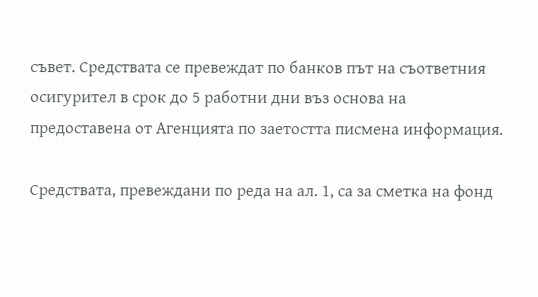съвет. Средствата се превеждат по банков път на съответния осигурител в срок до 5 работни дни въз основа на предоставена от Агенцията по заетостта писмена информация.

Средствата, превеждани по реда на ал. 1, са за сметка на фонд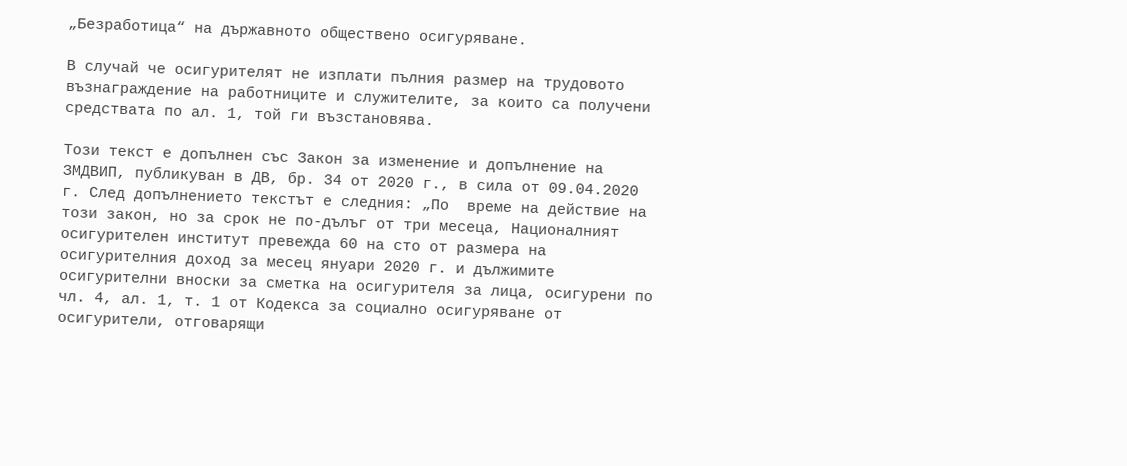„Безработица“ на държавното обществено осигуряване.

В случай че осигурителят не изплати пълния размер на трудовото възнаграждение на работниците и служителите, за които са получени средствата по ал. 1, той ги възстановява.

Този текст е допълнен със Закон за изменение и допълнение на ЗМДВИП, публикуван в ДВ, бр. 34 от 2020 г., в сила от 09.04.2020 г. След допълнението текстът е следния: „По  време на действие на този закон, но за срок не по-дълъг от три месеца, Националният осигурителен институт превежда 60 на сто от размера на осигурителния доход за месец януари 2020 г. и дължимите осигурителни вноски за сметка на осигурителя за лица, осигурени по чл. 4, ал. 1, т. 1 от Кодекса за социално осигуряване от осигурители, отговарящи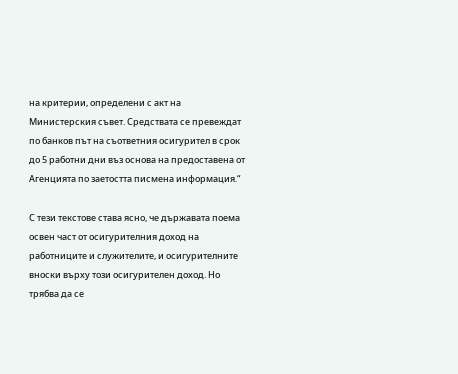на критерии, определени с акт на Министерския съвет. Средствата се превеждат по банков път на съответния осигурител в срок до 5 работни дни въз основа на предоставена от Агенцията по заетостта писмена информация.“

С тези текстове става ясно, че държавата поема освен част от осигурителния доход на работниците и служителите, и осигурителните вноски върху този осигурителен доход. Но трябва да се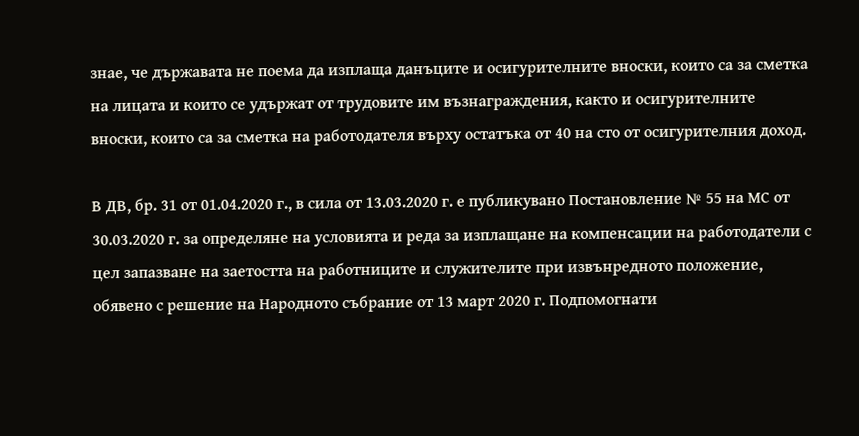знае, че държавата не поема да изплаща данъците и осигурителните вноски, които са за сметка на лицата и които се удържат от трудовите им възнаграждения, както и осигурителните вноски, които са за сметка на работодателя върху остатъка от 40 на сто от осигурителния доход.

В ДВ, бр. 31 от 01.04.2020 г., в сила от 13.03.2020 г. е публикувано Постановление № 55 на МС от 30.03.2020 г. за определяне на условията и реда за изплащане на компенсации на работодатели с цел запазване на заетостта на работниците и служителите при извънредното положение, обявено с решение на Народното събрание от 13 март 2020 г. Подпомогнати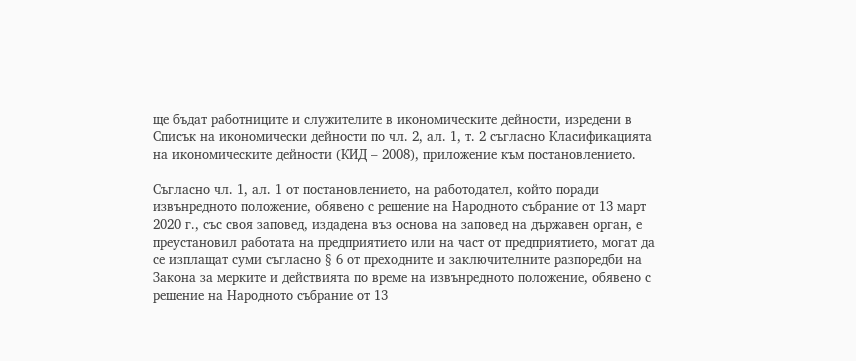ще бъдат работниците и служителите в икономическите дейности, изредени в Списък на икономически дейности по чл. 2, ал. 1, т. 2 съгласно Класификацията на икономическите дейности (КИД – 2008), приложение към постановлението.

Съгласно чл. 1, ал. 1 от постановлението, на работодател, който поради извънредното положение, обявено с решение на Народното събрание от 13 март 2020 г., със своя заповед, издадена въз основа на заповед на държавен орган, е преустановил работата на предприятието или на част от предприятието, могат да се изплащат суми съгласно § 6 от преходните и заключителните разпоредби на Закона за мерките и действията по време на извънредното положение, обявено с решение на Народното събрание от 13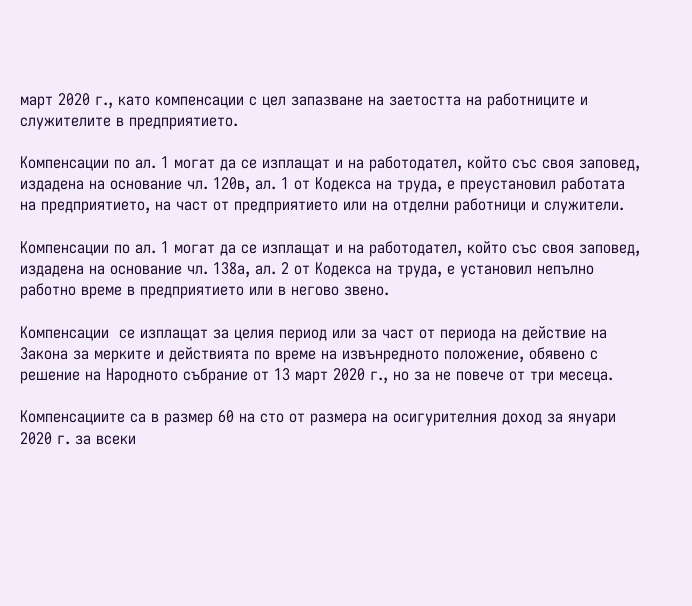март 2020 г., като компенсации с цел запазване на заетостта на работниците и служителите в предприятието.

Компенсации по ал. 1 могат да се изплащат и на работодател, който със своя заповед, издадена на основание чл. 120в, ал. 1 от Кодекса на труда, е преустановил работата на предприятието, на част от предприятието или на отделни работници и служители.

Компенсации по ал. 1 могат да се изплащат и на работодател, който със своя заповед, издадена на основание чл. 138а, ал. 2 от Кодекса на труда, е установил непълно работно време в предприятието или в негово звено.

Компенсации  се изплащат за целия период или за част от периода на действие на Закона за мерките и действията по време на извънредното положение, обявено с решение на Народното събрание от 13 март 2020 г., но за не повече от три месеца.

Компенсациите са в размер 60 на сто от размера на осигурителния доход за януари 2020 г. за всеки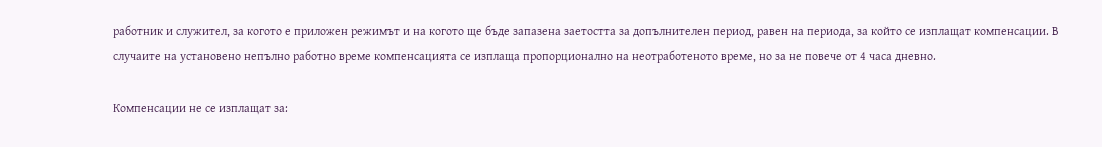работник и служител, за когото е приложен режимът и на когото ще бъде запазена заетостта за допълнителен период, равен на периода, за който се изплащат компенсации. В случаите на установено непълно работно време компенсацията се изплаща пропорционално на неотработеното време, но за не повече от 4 часа дневно.

Компенсации не се изплащат за: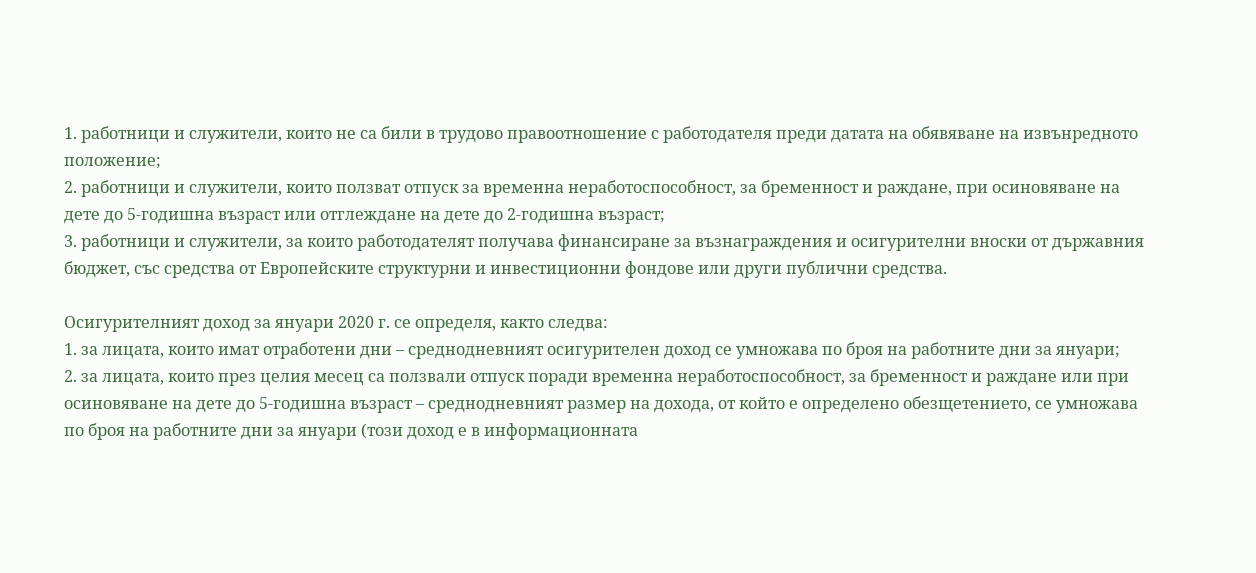1. работници и служители, които не са били в трудово правоотношение с работодателя преди датата на обявяване на извънредното положение;
2. работници и служители, които ползват отпуск за временна неработоспособност, за бременност и раждане, при осиновяване на дете до 5-годишна възраст или отглеждане на дете до 2-годишна възраст;
3. работници и служители, за които работодателят получава финансиране за възнаграждения и осигурителни вноски от държавния бюджет, със средства от Европейските структурни и инвестиционни фондове или други публични средства.

Осигурителният доход за януари 2020 г. се определя, както следва:
1. за лицата, които имат отработени дни – среднодневният осигурителен доход се умножава по броя на работните дни за януари;
2. за лицата, които през целия месец са ползвали отпуск поради временна неработоспособност, за бременност и раждане или при осиновяване на дете до 5-годишна възраст – среднодневният размер на дохода, от който е определено обезщетението, се умножава по броя на работните дни за януари (този доход е в информационната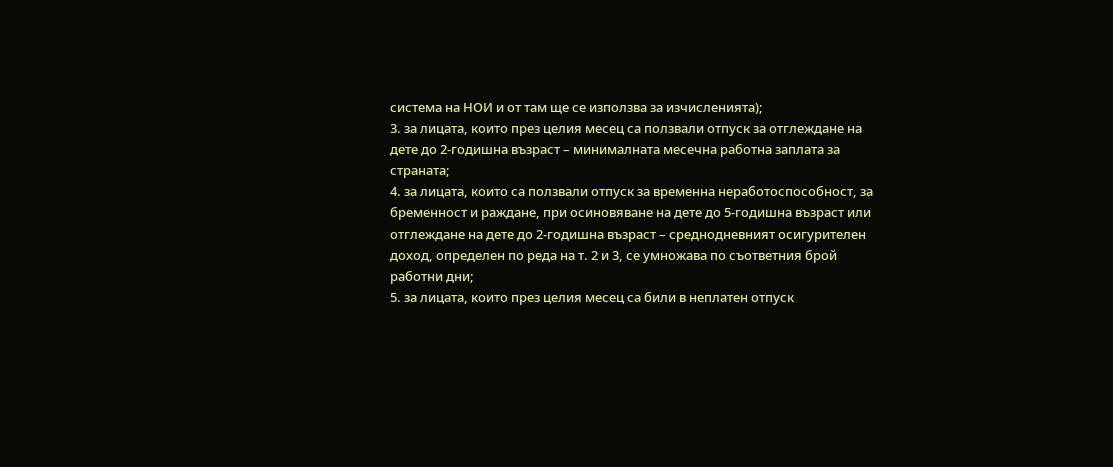система на НОИ и от там ще се използва за изчисленията);
3. за лицата, които през целия месец са ползвали отпуск за отглеждане на дете до 2-годишна възраст – минималната месечна работна заплата за страната;
4. за лицата, които са ползвали отпуск за временна неработоспособност, за бременност и раждане, при осиновяване на дете до 5-годишна възраст или отглеждане на дете до 2-годишна възраст – среднодневният осигурителен доход, определен по реда на т. 2 и 3, се умножава по съответния брой работни дни;
5. за лицата, които през целия месец са били в неплатен отпуск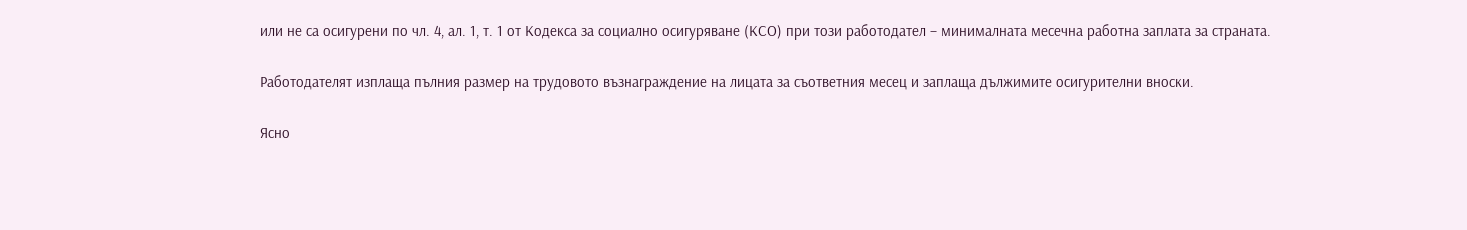или не са осигурени по чл. 4, ал. 1, т. 1 от Кодекса за социално осигуряване (КСО) при този работодател – минималната месечна работна заплата за страната.

Работодателят изплаща пълния размер на трудовото възнаграждение на лицата за съответния месец и заплаща дължимите осигурителни вноски.

Ясно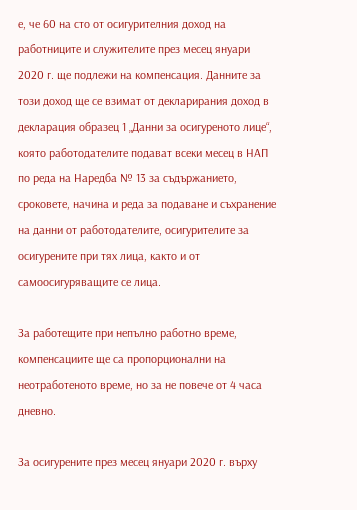е, че 60 на сто от осигурителния доход на работниците и служителите през месец януари 2020 г. ще подлежи на компенсация. Данните за този доход ще се взимат от декларирания доход в декларация образец 1 „Данни за осигуреното лице“, която работодателите подават всеки месец в НАП по реда на Наредба № 13 за съдържанието, сроковете, начина и реда за подаване и съхранение на данни от работодателите, осигурителите за осигурените при тях лица, както и от самоосигуряващите се лица.

За работещите при непълно работно време, компенсациите ще са пропорционални на неотработеното време, но за не повече от 4 часа дневно.

За осигурените през месец януари 2020 г. върху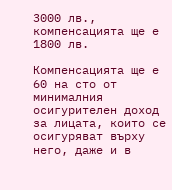3000 лв., компенсацията ще е 1800 лв.

Компенсацията ще е 60 на сто от минималния осигурителен доход за лицата, които се осигуряват върху него, даже и в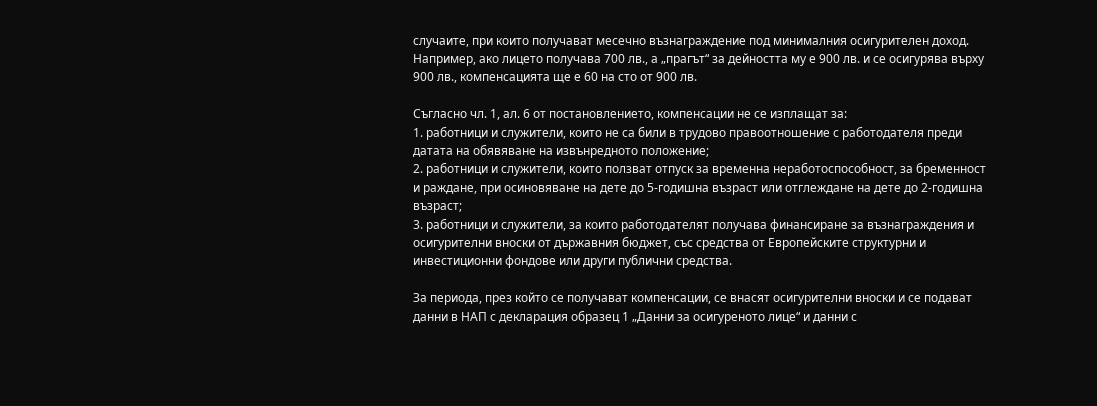случаите, при които получават месечно възнаграждение под минималния осигурителен доход. Например, ако лицето получава 700 лв., а „прагът“ за дейността му е 900 лв. и се осигурява върху 900 лв., компенсацията ще е 60 на сто от 900 лв.

Съгласно чл. 1, ал. 6 от постановлението, компенсации не се изплащат за:
1. работници и служители, които не са били в трудово правоотношение с работодателя преди датата на обявяване на извънредното положение;
2. работници и служители, които ползват отпуск за временна неработоспособност, за бременност и раждане, при осиновяване на дете до 5-годишна възраст или отглеждане на дете до 2-годишна възраст;
3. работници и служители, за които работодателят получава финансиране за възнаграждения и осигурителни вноски от държавния бюджет, със средства от Европейските структурни и инвестиционни фондове или други публични средства.

За периода, през който се получават компенсации, се внасят осигурителни вноски и се подават данни в НАП с декларация образец 1 „Данни за осигуреното лице“ и данни с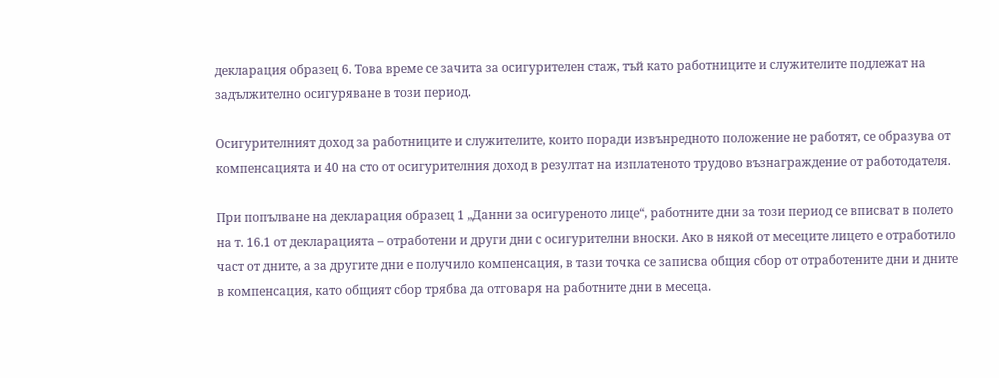декларация образец 6. Това време се зачита за осигурителен стаж, тъй като работниците и служителите подлежат на задължително осигуряване в този период.

Осигурителният доход за работниците и служителите, които поради извънредното положение не работят, се образува от компенсацията и 40 на сто от осигурителния доход в резултат на изплатеното трудово възнаграждение от работодателя.

При попълване на декларация образец 1 „Данни за осигуреното лице“, работните дни за този период се вписват в полето на т. 16.1 от декларацията – отработени и други дни с осигурителни вноски. Ако в някой от месеците лицето е отработило част от дните, а за другите дни е получило компенсация, в тази точка се записва общия сбор от отработените дни и дните в компенсация, като общият сбор трябва да отговаря на работните дни в месеца.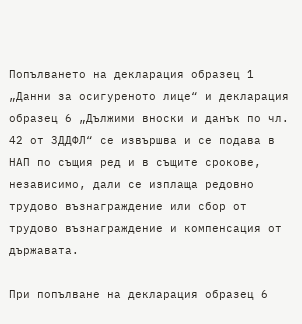Попълването на декларация образец 1 „Данни за осигуреното лице“ и декларация образец 6 „Дължими вноски и данък по чл. 42 от ЗДДФЛ“ се извършва и се подава в НАП по същия ред и в същите срокове, независимо, дали се изплаща редовно трудово възнаграждение или сбор от трудово възнаграждение и компенсация от държавата.

При попълване на декларация образец 6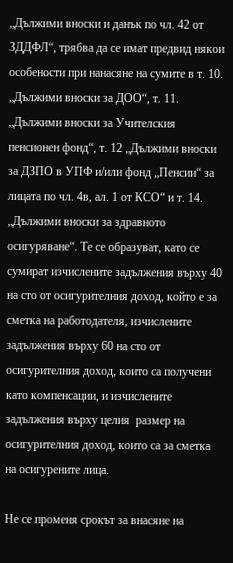„Дължими вноски и данък по чл. 42 от ЗДДФЛ“, трябва да се имат предвид някои особености при нанасяне на сумите в т. 10. „Дължими вноски за ДОО“, т. 11. „Дължими вноски за Учителския пенсионен фонд“, т. 12 „Дължими вноски за ДЗПО в УПФ и/или фонд „Пенсии“ за лицата по чл. 4в, ал. 1 от КСО“ и т. 14. „Дължими вноски за здравното осигуряване“. Те се образуват, като се сумират изчислените задължения върху 40 на сто от осигурителния доход, който е за сметка на работодателя, изчислените задължения върху 60 на сто от осигурителния доход, които са получени като компенсации, и изчислените задължения върху целия  размер на осигурителния доход, които са за сметка на осигурените лица.

Не се променя срокът за внасяне на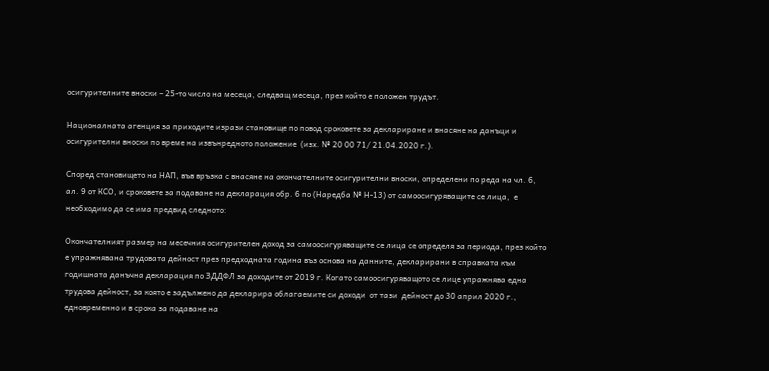осигурителните вноски – 25-то число на месеца, следващ месеца, през който е положен трудът.

Националната агенция за приходите изрази становище по повод сроковете за деклариране и внасяне на данъци и осигурителни вноски по време на извънредното положение  (изх. № 20 00 71/ 21.04.2020 г.).

Според становището на НАП, във връзка с внасяне на окончателните осигурителни вноски, определени по реда на чл. 6, ал. 9 от КСО, и сроковете за подаване на декларация обр. 6 по (Наредба № Н-13) от самоосигуряващите се лица,  е необходимо да се има предвид следното:

Окончателният размер на месечния осигурителен доход за самоосигуряващите се лица се определя за периода, през който е упражнявана трудовата дейност през предходната година въз основа на данните, декларирани в справката към годишната данъчна декларация по ЗДДФЛ за доходите от 2019 г. Когато самоосигуряващото се лице упражнява една трудова дейност, за която е задължено да декларира облагаемите си доходи  от тази  дейност до 30 април 2020 г., едновременно и в срока за подаване на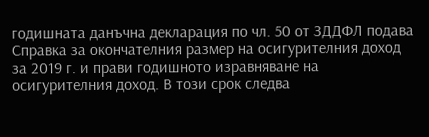годишната данъчна декларация по чл. 50 от ЗДДФЛ подава Справка за окончателния размер на осигурителния доход за 2019 г. и прави годишното изравняване на осигурителния доход. В този срок следва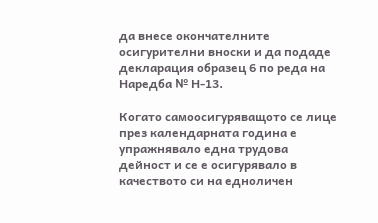да внесе окончателните осигурителни вноски и да подаде декларация образец 6 по реда на Наредба № Н-13.

Когато самоосигуряващото се лице през календарната година е упражнявало една трудова дейност и се е осигурявало в качеството си на едноличен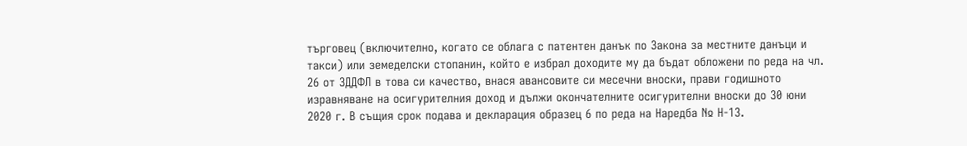търговец (включително, когато се облага с патентен данък по Закона за местните данъци и такси) или земеделски стопанин, който е избрал доходите му да бъдат обложени по реда на чл. 26 от ЗДДФЛ в това си качество, внася авансовите си месечни вноски, прави годишното изравняване на осигурителния доход и дължи окончателните осигурителни вноски до 30 юни 2020 г. В същия срок подава и декларация образец 6 по реда на Наредба № Н-13.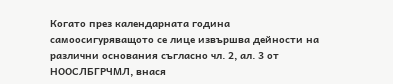Когато през календарната година самоосигуряващото се лице извършва дейности на различни основания съгласно чл. 2, ал. 3 от НООСЛБГРЧМЛ, внася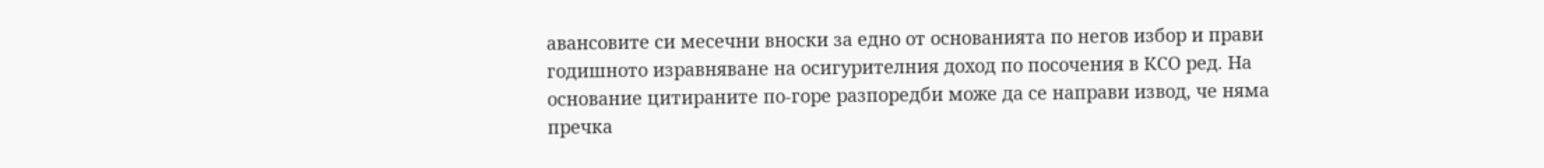авансовите си месечни вноски за едно от основанията по негов избор и прави годишното изравняване на осигурителния доход по посочения в КСО ред. На основание цитираните по-горе разпоредби може да се направи извод, че няма пречка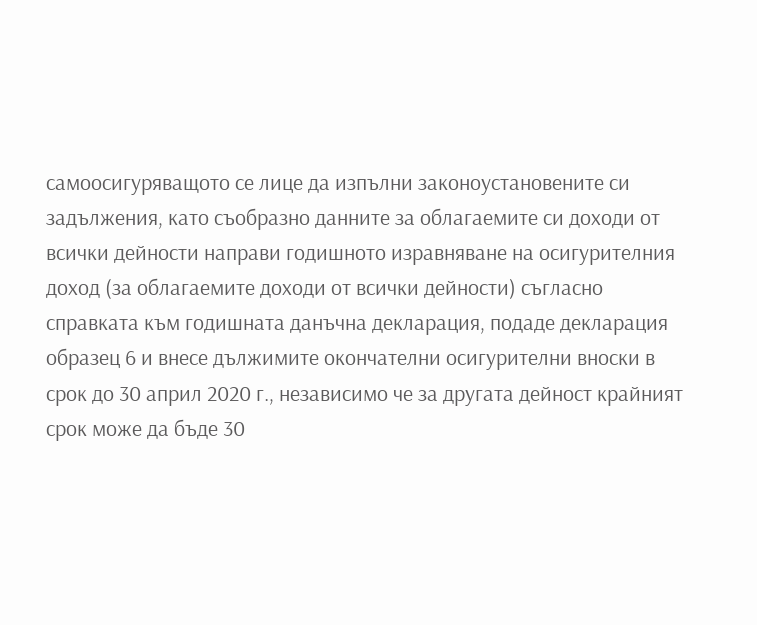самоосигуряващото се лице да изпълни законоустановените си задължения, като съобразно данните за облагаемите си доходи от всички дейности направи годишното изравняване на осигурителния доход (за облагаемите доходи от всички дейности) съгласно справката към годишната данъчна декларация, подаде декларация образец 6 и внесе дължимите окончателни осигурителни вноски в срок до 30 април 2020 г., независимо че за другата дейност крайният срок може да бъде 30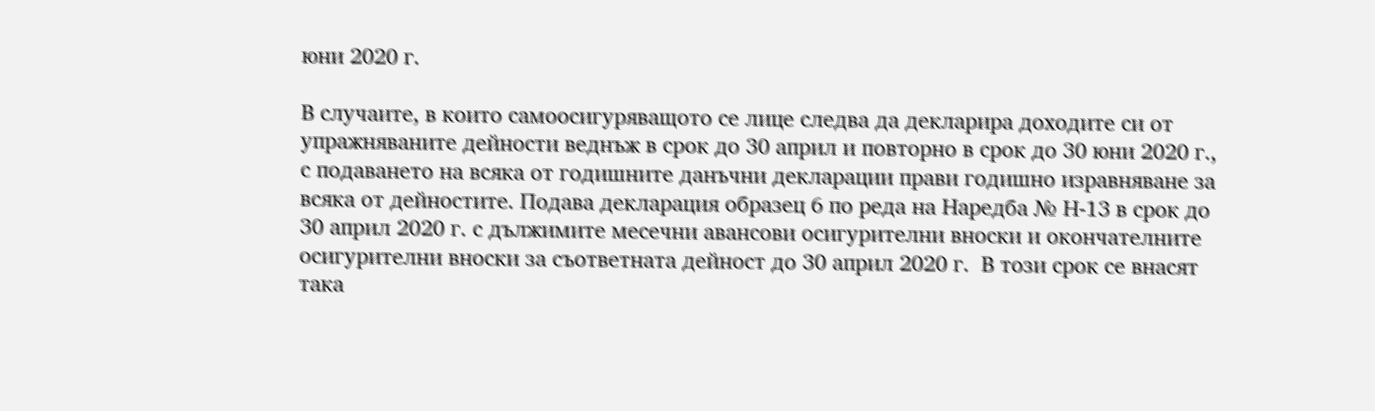юни 2020 г.

В случаите, в които самоосигуряващото се лице следва да декларира доходите си от упражняваните дейности веднъж в срок до 30 април и повторно в срок до 30 юни 2020 г., с подаването на всяка от годишните данъчни декларации прави годишно изравняване за всяка от дейностите. Подава декларация образец 6 по реда на Наредба № Н-13 в срок до 30 април 2020 г. с дължимите месечни авансови осигурителни вноски и окончателните осигурителни вноски за съответната дейност до 30 април 2020 г.  В този срок се внасят така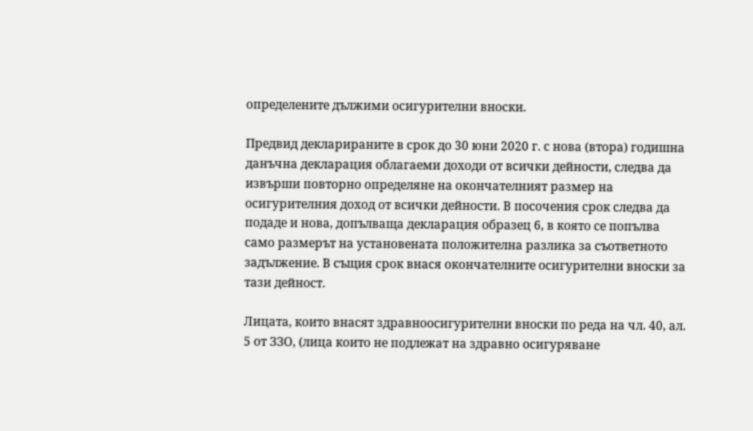определените дължими осигурителни вноски.

Предвид декларираните в срок до 30 юни 2020 г. с нова (втора) годишна данъчна декларация облагаеми доходи от всички дейности, следва да извърши повторно определяне на окончателният размер на осигурителния доход от всички дейности. В посочения срок следва да подаде и нова, допълваща декларация образец 6, в която се попълва само размерът на установената положителна разлика за съответното задължение. В същия срок внася окончателните осигурителни вноски за тази дейност.

Лицата, които внасят здравноосигурителни вноски по реда на чл. 40, ал. 5 от ЗЗО, (лица които не подлежат на здравно осигуряване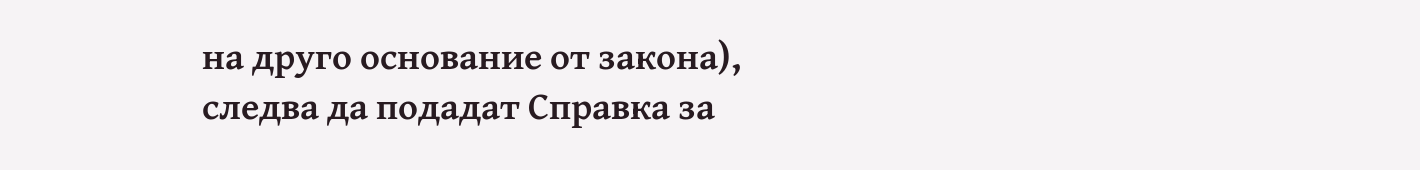на друго основание от закона), следва да подадат Справка за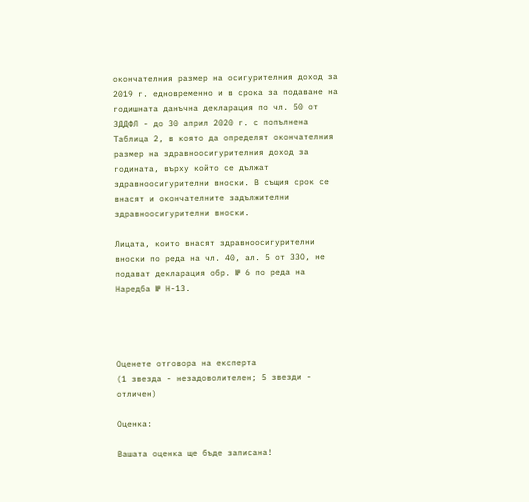окончателния размер на осигурителния доход за 2019 г. едновременно и в срока за подаване на годишната данъчна декларация по чл. 50 от ЗДДФЛ - до 30 април 2020 г. с попълнена Таблица 2, в която да определят окончателния размер на здравноосигурителния доход за годината, върху който се дължат здравноосигурителни вноски. В същия срок се внасят и окончателните задължителни здравноосигурителни вноски.

Лицата, които внасят здравноосигурителни вноски по реда на чл. 40, ал. 5 от ЗЗО, не подават декларация обр. № 6 по реда на Наредба № Н-13.




Оценете отговора на експерта
(1 звезда - незадоволителен; 5 звезди - отличен)

Оценка:

Вашата оценка ще бъде записана!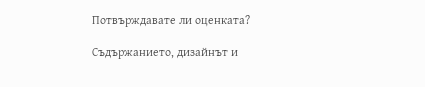Потвърждавате ли оценката?

Съдържанието, дизайнът и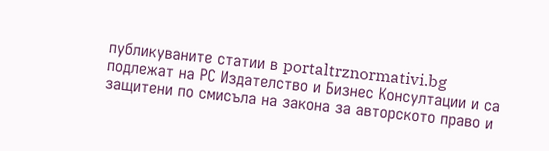публикуваните статии в portaltrznormativi.bg подлежат на РС Издателство и Бизнес Консултации и са защитени по смисъла на закона за авторското право и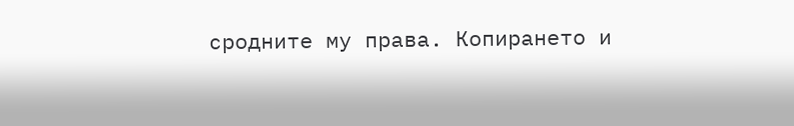сродните му права. Копирането и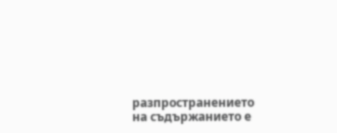разпространението на съдържанието е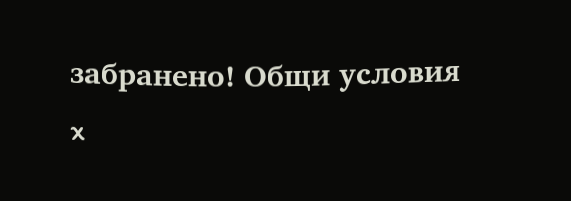забранено! Общи условия
x